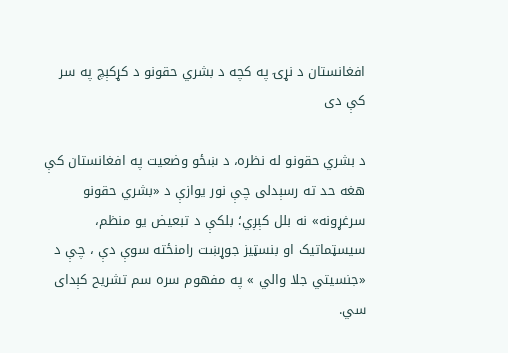افغانستان د نړۍ په کچه د بشري حقونو د کړکېچ په سر کې دی

د بشري حقونو له نظره، د ښځو وضعیت په افغانستان کې هغه حد ته رسېدلی چې نور یوازې د «بشري حقونو سرغړونه» نه بلل کېږي؛ بلکې د تبعیض یو منظم، سیسټماتیک او بنسټیز جوړښت رامنځته سوې دې ، چې د «جنسیتي جلا والي » په مفهوم سره سم تشریح کېدای سي.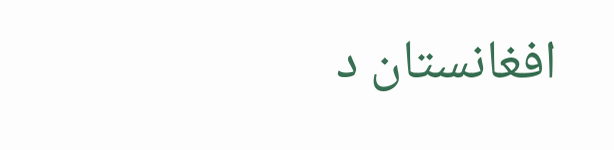افغانستان د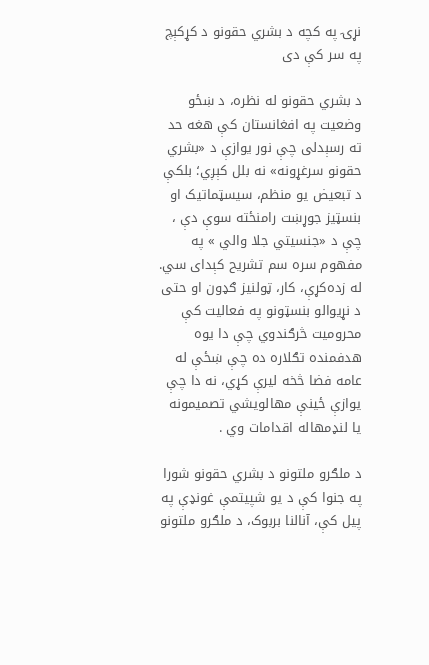نړۍ په کچه د بشري حقونو د کړکېچ په سر کې دی

د بشري حقونو له نظره، د ښځو وضعیت په افغانستان کې هغه حد ته رسېدلی چې نور یوازې د «بشري حقونو سرغړونه» نه بلل کېږي؛ بلکې د تبعیض یو منظم، سیسټماتیک او بنسټیز جوړښت رامنځته سوې دې ، چې د «جنسیتي جلا والي » په مفهوم سره سم تشریح کېدای سي. له زده‌کړې، کار، ټولنیز ګډون او حتی د نړیوالو بنسټونو په فعالیت کې محرومیت څرګندوي چې دا یوه هدفمنده تګلاره ده چې ښځې له عامه فضا څخه لیرې کړي، نه دا چې یوازې ځینې مهالويشي تصمیمونه یا لنډمهاله اقدامات وي .

د ملګرو ملتونو د بشري حقونو شورا په جنوا کې د یو شپیتمې غونډې په پیل کې، آنالنا بربوک، د ملګرو ملتونو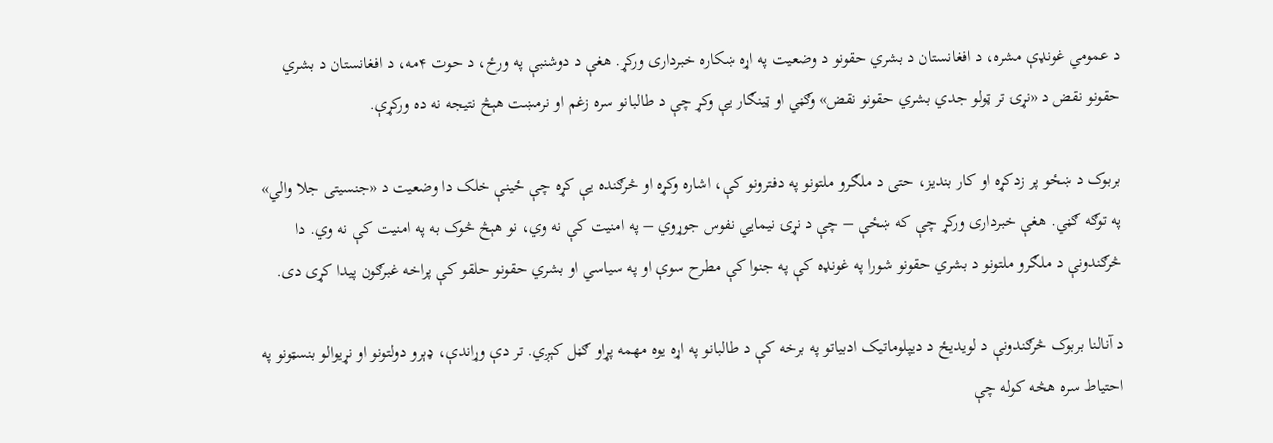د عمومي غونډې مشره، د افغانستان د بشري حقونو د وضعیت په اړه ښکاره خبرداری ورکړ. هغې د دوشنبې په ورځ، د حوت ۴مه، د افغانستان د بشري حقونو نقض د «نړۍ تر ټولو جدي بشري حقونو نقض» وګڼي او ټینګار یې وکړ چې د طالبانو سره زغم او نرمښت هېڅ نتیجه نه ده ورکړې.

بربوک د ښځو پر زدکړه او کار بندیز، حتی د ملګرو ملتونو په دفترونو کې، اشاره وکړه او څرګنده یې کړه چې ځینې خلک دا وضعیت د «جنسیتی جلا والي» په توګه ګڼي. هغې خبرداری ورکړ چې که ښځې – چې د نړۍ نیمایي نفوس جوړوي – په امنیت کې نه وي، نو هېڅ څوک به په امنیت کې نه وي. دا څرګندونې د ملګرو ملتونو د بشري حقونو شورا په غونډه کې په جنوا کې مطرح سوې او په سیاسي او بشري حقونو حلقو کې پراخه غبرګون پیدا کړی دی.

د آنالنا بربوک څرګندونې د لویدیځ د دیپلوماتیک ادبیاتو په برخه کې د طالبانو په اړه یوه مهمه پړاو ګڼل کېږي. تر دې وړاندې، ډېرو دولتونو او نړیوالو بنسټونو په احتیاط سره هڅه کوله چې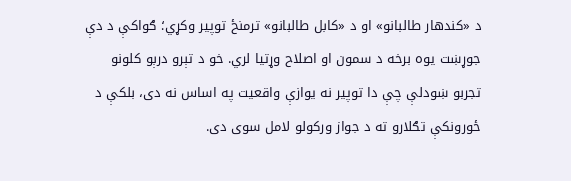د «کندهار طالبانو» او د «کابل طالبانو» ترمنځ توپیر وکړي؛ ګواکې د دې جوړښت یوه برخه د سمون او اصلاح وړتیا لري. خو د تېرو درېو کلونو تجربو ښودلې چې دا توپیر نه یوازې واقعیت په اساس نه دی، بلکې د ځورونکې تګلارو ته د جواز ورکولو لامل سوی دی.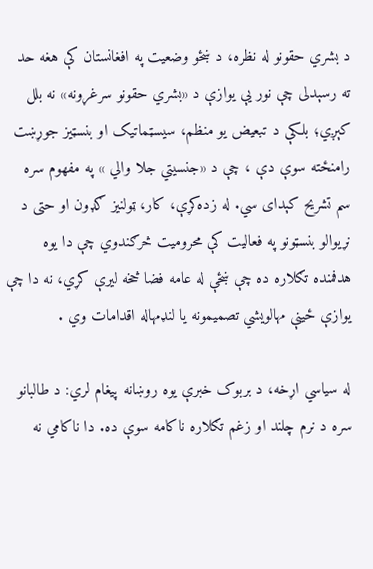د بشري حقونو له نظره، د ښځو وضعیت په افغانستان کې هغه حد ته رسېدلی چې نور یې یوازې د «بشري حقونو سرغړونه» نه بلل کېږي؛ بلکې د تبعیض یو منظم، سیسټماتیک او بنسټیز جوړښت رامنځته سوې دې ، چې د «جنسیتي جلا والي » په مفهوم سره سم تشریح کېدای سي. له زده‌کړې، کار، ټولنیز ګډون او حتی د نړیوالو بنسټونو په فعالیت کې محرومیت څرګندوي چې دا یوه هدفمنده تګلاره ده چې ښځې له عامه فضا څخه لیرې کړي، نه دا چې یوازې ځینې مهالويشي تصمیمونه یا لنډمهاله اقدامات وي .

له سیاسي اړخه، د بربوک خبرې یوه روښانه پیغام لري: د طالبانو سره د نرم چلند او زغم تګلاره ناکامه سوې ده. دا ناکامي نه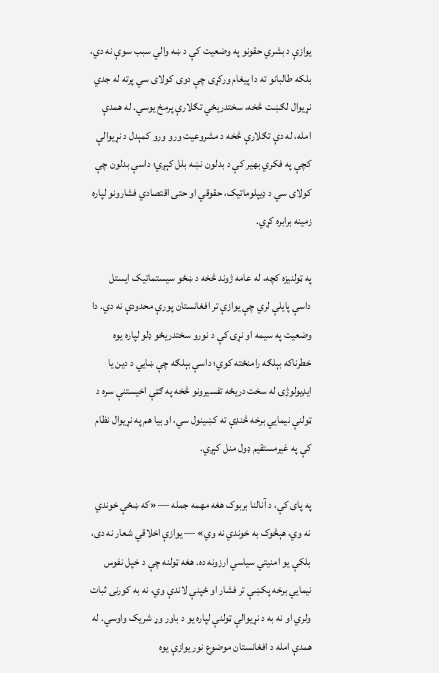یوازې د بشري حقونو په وضعیت کې د ښه والي سبب سوې نه دي، بلکه طالبانو ته دا پیغام ورکړی چې دوی کولای سي پرته له جدي نړیوال لګښت څخه، سختدریځي تګلارې پرمخ یوسي. له همدې امله، له دې تګلارې څخه د مشروعیت ورو ورو کمېدل د نړیوالې کچې په فکري بهیر کې د بدلون نښه بلل کېږي؛ داسې بدلون چې کولای سي د ډیپلوماتیک، حقوقي او حتی اقتصادي فشارونو لپاره زمینه برابره کړي.

په ټولنیزه کچه، له عامه ژوند څخه د ښځو سیستماتیک ایستل داسې پایلې لري چې یوازې تر افغانستان پورې محدودې نه دي. دا وضعیت په سیمه او نړۍ کې د نورو سختدریځو ډلو لپاره یوه خطرناکه بېلګه رامنځته کوي؛ داسې بېلګه چې ښايي د دین یا ایډیولوژۍ له سخت دریځه تفسیرونو څخه په ګټې اخیستنې سره د ټولنې نیمایي برخه څنډې ته کښینول سي، او بیا هم په نړیوال نظام کې په غیرمستقیم ډول منل کېږي.

په پای کې، د آنالنا بربوک هغه مهمه جمله — «که ښځې خوندي نه وي، هېڅوک به خوندي نه وي» — یوازې اخلاقي شعار نه دی، بلکې یو امنیتي سیاسي ارزونه ده. هغه ټولنه چې د خپل نفوس نیمایي برخه پکښې تر فشار او ځپنې لاندې وي، نه به کورنی ثبات ولري او نه به د نړیوالې ټولنې لپاره یو د باور وړ شریک واوسي. له همدې امله د افغانستان موضوع نور یوازې یوه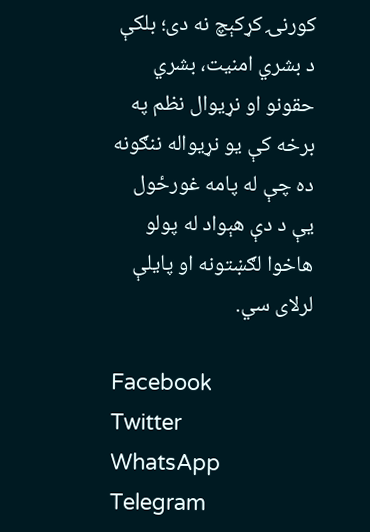کورنۍ کړکېچ نه دی؛ بلکې د بشري امنیت، بشري حقونو او نړیوال نظم په برخه کې یو نړیواله ننګونه ده چې له پامه غورځول یې د دې هېواد له پولو هاخوا لګښتونه او پایلې لرلای سي.

Facebook
Twitter
WhatsApp
Telegram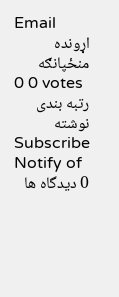Email
اړونده منځپانګه
0 0 votes
رتبه بندی نوشته
Subscribe
Notify of
0 دیدگاه ها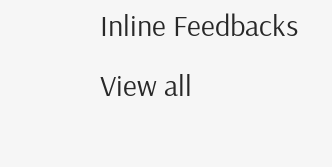Inline Feedbacks
View all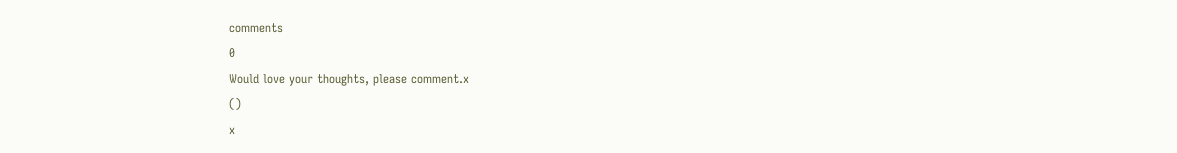comments
0
Would love your thoughts, please comment.x
()
x